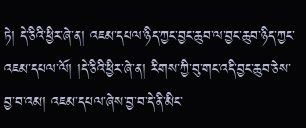ཏེ། དེ་ཅིའི་ཕྱིར་ཞེ་ན། འཇམ་དཔལ་ཉིད་ཀྱང་བྱང་ཆུབ་ལ་བྱང་ཆུབ་ཉིད་ཀྱང་འཇམ་དཔལ་ལོ། །དེ་ཅིའི་ཕྱིར་ཞེ་ན། རིགས་ཀྱི་བུ་གང་འདི་བྱང་ཆུབ་ཅེས་བྱ་བ་འམ། འཇམ་དཔལ་ཞེས་བྱ་བ་དེ་ནི་མིང་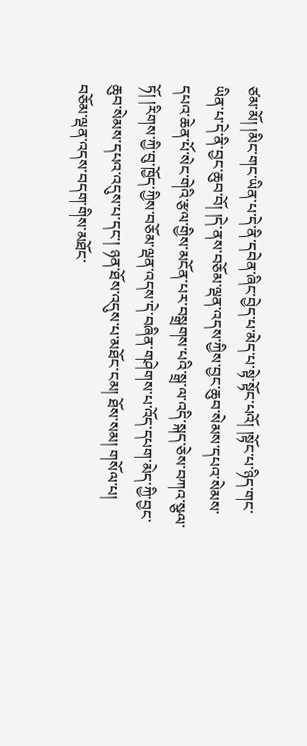ཙམ་མོ། །མིང་གང་ཡིན་པ་དེ་ནི་དབེན་ཞིང་བྱེད་པ་མེད་པ་སྟེ་སྟོང་པའོ། །སྟོང་པ་ཉིད་གང་ཡིན་པ་དེ་ནི་བྱང་ཆུབ་བོ། །དེ་ནས་བཅོམ་ལྡན་འདས་ཀྱིས་བྱང་ཆུབ་སེམས་དཔའ་སེམས་དཔའ་ཆེན་པོ་སེང་གེའི་རྩལ་གྱིས་མངོན་པར་བསྒྲགས་པའི་སྒྲ་ལ་འདི་སྐད་ཅེས་བཀའ་སྩལ་ཏོ། །རིགས་ཀྱི་བུ་ཁྱོད་ཀྱིས་བཅོམ་ལྡན་འདས་དེ་བཞིན་གཤེགས་པ་འོད་དཔག་མེད་ཀྱི་བྱང་ཆུབ་སེམས་དཔའ་འདུས་པ་དང་། ཉན་ཐོས་འདུས་པ་མཐོང་ངམ། ཐོས་སམ། གསོལ་པ། བཅོམ་ལྡན་འདས་བདག་གིས་མཐོང་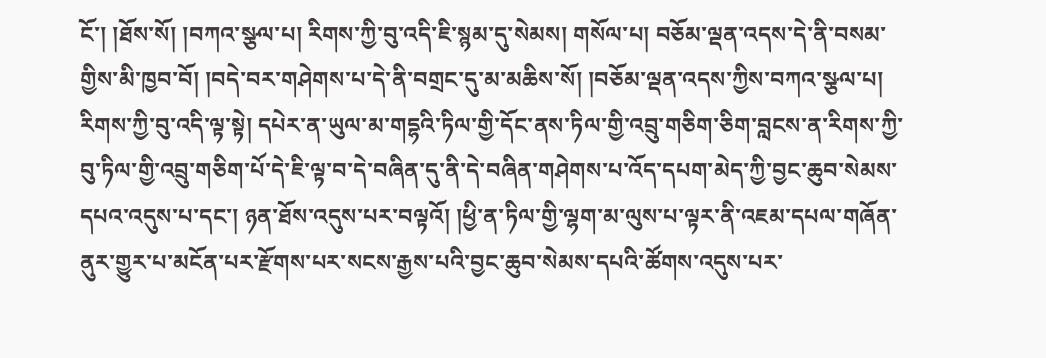ངོ་། །ཐོས་སོ། །བཀའ་སྩལ་པ། རིགས་ཀྱི་བུ་འདི་ཇི་སྙམ་དུ་སེམས། གསོལ་པ། བཅོམ་ལྡན་འདས་དེ་ནི་བསམ་གྱིས་མི་ཁྱབ་བོ། །བདེ་བར་གཤེགས་པ་དེ་ནི་བགྲང་དུ་མ་མཆིས་སོ། །བཅོམ་ལྡན་འདས་ཀྱིས་བཀའ་སྩལ་པ། རིགས་ཀྱི་བུ་འདི་ལྟ་སྟེ། དཔེར་ན་ཡུལ་མ་གདྷའི་ཏིལ་གྱི་དོང་ནས་ཏིལ་གྱི་འབྲུ་གཅིག་ཅིག་བླངས་ན་རིགས་ཀྱི་བུ་ཏིལ་གྱི་འབྲུ་གཅིག་པོ་དེ་ཇི་ལྟ་བ་དེ་བཞིན་དུ་ནི་དེ་བཞིན་གཤེགས་པ་འོད་དཔག་མེད་ཀྱི་བྱང་ཆུབ་སེམས་དཔའ་འདུས་པ་དང་། ཉན་ཐོས་འདུས་པར་བལྟའོ། །ཕྱི་ན་ཏིལ་གྱི་ལྷག་མ་ལུས་པ་ལྟར་ནི་འཇམ་དཔལ་གཞོན་ནུར་གྱུར་པ་མངོན་པར་རྫོགས་པར་སངས་རྒྱས་པའི་བྱང་ཆུབ་སེམས་དཔའི་ཚོགས་འདུས་པར་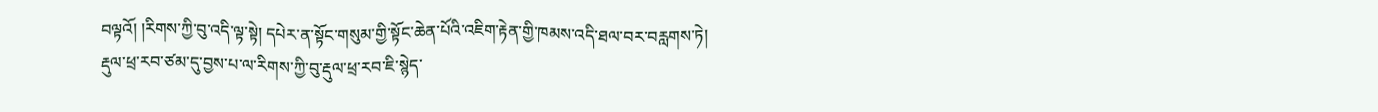བལྟའོ། །རིགས་ཀྱི་བུ་འདི་ལྟ་སྟེ། དཔེར་ན་སྟོང་གསུམ་གྱི་སྟོང་ཆེན་པོའི་འཇིག་རྟེན་གྱི་ཁམས་འདི་ཐལ་བར་བརླགས་ཏེ། རྡུལ་ཕྲ་རབ་ཙམ་དུ་བྱས་པ་ལ་རིགས་ཀྱི་བུ་རྡུལ་ཕྲ་རབ་ཇི་སྙེད་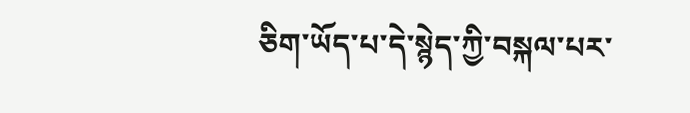ཅིག་ཡོད་པ་དེ་སྙེད་ཀྱི་བསྐལ་པར་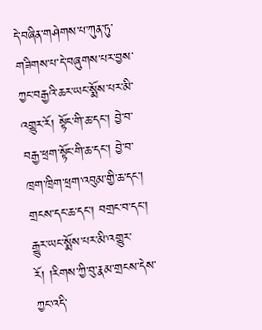དེ་བཞིན་གཤེགས་པ་ཀུན་ཏུ་གཟིགས་པ་དེ་བཞུགས་པར་བྱས་ཀྱང་བརྒྱའི་ཆར་ཡང་སྨོས་པར་མི་འགྱུར་རོ། སྟོང་གི་ཆ་དང་། བྱེ་བ་བརྒྱ་ཕྲག་སྟོང་གི་ཆ་དང་། བྱེ་བ་ཁྲག་ཁྲིག་ཕྲག་འབུམ་གྱི་ཆ་དང་། གྲངས་དང་ཆ་དང་། བགྲང་བ་དང་། རྒྱུར་ཡང་སྨོས་པར་མི་འགྱུར་རོ། །རིགས་ཀྱི་བུ་རྣམ་གྲངས་དེས་ཀྱང་འདི་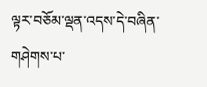ལྟར་བཅོམ་ལྡན་འདས་དེ་བཞིན་གཤེགས་པ་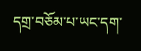དགྲ་བཅོམ་པ་ཡང་དག་